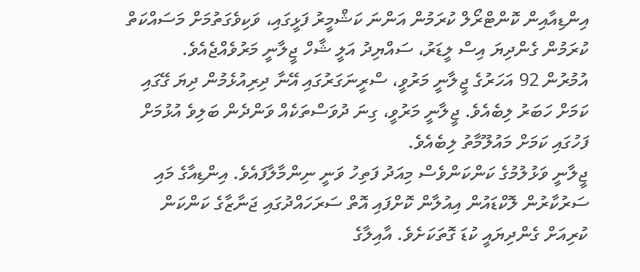އިންޑިއާއިން ކޮންޓްރޯލް ކުރަމުން އަންނަ ކަޝްމީރު ފަޅީގައި، ވަކިވެގަތުމަށް މަސައްކަތް ކުރަމުން ގެންދިޔަ އިސް ލީޑަރު، ސައްޔިދު އަލީ ޝާހް ޖީލާނީ މަރުވެއްޖެއެވެ.
އުމުރުން 92 އަހަރުގެ ޖީލާނީ މަރުވީ، ސްރީނަގަރުގައި އޭނާ ދިރިއުޅެމުން ދިޔަ ގޭގައި ކަމަށް ހަބަރު ލިބެއެވެ. ޖީލާނީ މަރުވީ، ގިނަ ދުވަސްތަކެއް ވަންދެން ބަލިވެ އުޅުމަށް ފަހުގައި ކަމަށް މައުލޫމާތު ލިބެއެވެ.
ޖީލާނީ ވަޅުލުމުގެ ކަންކަންވެސް މިއަދު ފަތިހު ވަނީ ނިންމާލާފައެވެ. އިންޑިއާގެ މައި ސަރުކާރުން ލޮކްޑައުން އިއުލާން ކޮށްފައި އޮތް ސަރަހައްދުގައި ޖަނާޒާގެ ކަންކަން ކުރިއަށް ގެންދިޔައީ ކުޑަ ގޮތަކަށެވެ. އާއިލާގެ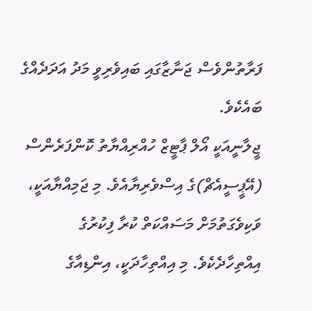ފަރާތުންވެސް ޖަނާޒާގައި ބައިވެރިވީ މަދު އަދަދެއްގެ ބައެކެވެ.
ޖީލާނީއަކީ އޯލް ޕާޓީޒް ހުއްރިއްޔާތު ކޮންފަރެންސް (އޭޕީސީއެޗް)ގެ އިސްވެރިޔާއެވެ. މި ޖަމިއްޔާއަކީ، ވަކިވެގަތުމަށް މަސައްކަތް ކުރާ ފިކުރުގެ އިއްތިހާދެކެވެ. މި އިއްތިހާދަކީ، އިންޑިއާގެ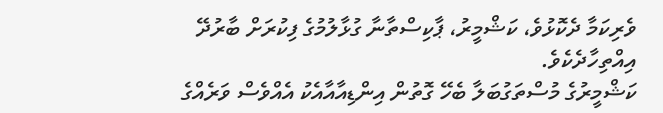ވެރިކަމާ ދެކޮޅުވެ، ކަޝްމީރު، ޕާކިސްތާނާ ގުޅާލުމުގެ ފިކުރަށް ބާރުދޭ އިއްތިހާދެކެވެ.
ކަޝްމީރުގެ މުސްތަގުބަލާ ބެހޭ ގޮތުން އިންޑިއާއާއެކު އެއްވެސް ވަރެއްގެ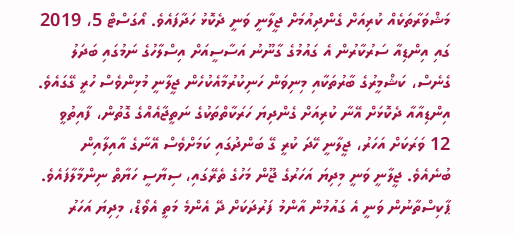މަޝްވަރާތަކެއް ކުރިއަށް ގެންދިއުމަށް ޖީލާނީ ވަނީ ދެކޮޅު ހަދާފައެވެ. އޯގަސްޓް 5، 2019 ގައި އިންޑިއާ ސަރުކާރުން އެ ގައުމުގެ ގާނޫނު އަސާސީއަށް އިސްލާހުގެ ނަމުގައި ބަދަލު ގެނެސް، ކަޝްމީރުގެ ބާރުތަކާއި މިނިވަން ހަނިކުރުމާއެކުހެން ޖީލާނީ މުޅިންވެސް ހުރީ ގޭގައެވެ.
އިންޑިއާއާ ދެކޮޅަށް އޭނާ ކުރިއަށް ގެންދިޔަ ހަރަކާތްތަކުގެ ނަތީޖާއެއްގެ ގޮތުން، ފާއިތުވީ 12 ވަރަކަށް އަހަރު، ޖީލާނީ ހޭދަ ކުރީ ގޭ ބަންދުގައި ކަމަށްވެސް އޭނާގެ އާއިލާއިން ބުނެއެވެ. ޖީލާނީ ވަނީ މިދިޔަ އަހަރުގެ ޖޫން މަހުގެ ތެރޭގައި، ސިޔާސީ ހަޔާތް ނިންމާލާފައެވެ.
ޕާކިސްތާނުން ވަނީ އެ ގައުމުން އާންމު ފަރުދަކަށް ދޭ އެންމެ މަތީ އެވޯޑް، މިދިޔަ އަހަރު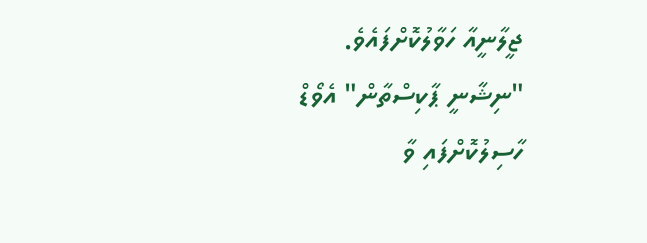ޖީލާނީއާ ހަވާލުކޮށްފައެވެ. "ނިޝާނީ ޕާކިސްތާން" އެވޯޑް ހާސިލުކޮށްފައި ވާ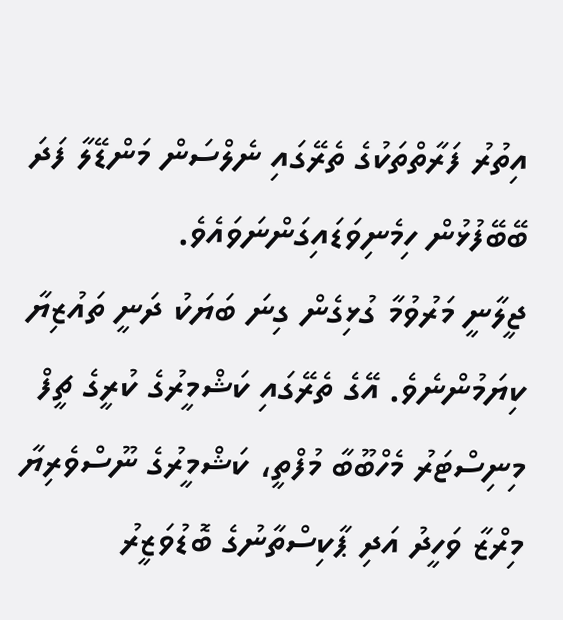އިތުރު ފަރާތްތަކުގެ ތެރޭގައި ނެލްސަން މަންޑޭލާ ފަދަ ބޭބޭފުޅުން ހިމެނިވަޑައިގަންނަވައެވެ.
ޖީލާނީ މަރުވުމާ ގުޅިގެން ގިނަ ބަޔަކު ދަނީ ތައުޒިޔާ ކިޔަމުންނެވެ. އޭގެ ތެރޭގައި ކަޝްމީރުގެ ކުރީގެ ޗީފް މިނިސްޓަރު މެހްބޫބާ މުފްތީ، ކަޝްމީރުގެ ނޫސްވެރިޔާ މިރްޒާ ވަހީދު އަދި ޕާކިސްތާނުގެ ބޮޑުވަޒީރު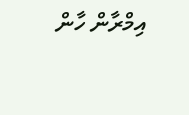އިމްރާން ހާން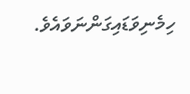ހިމެނިވަޑައިގަންނަވައެވެ.